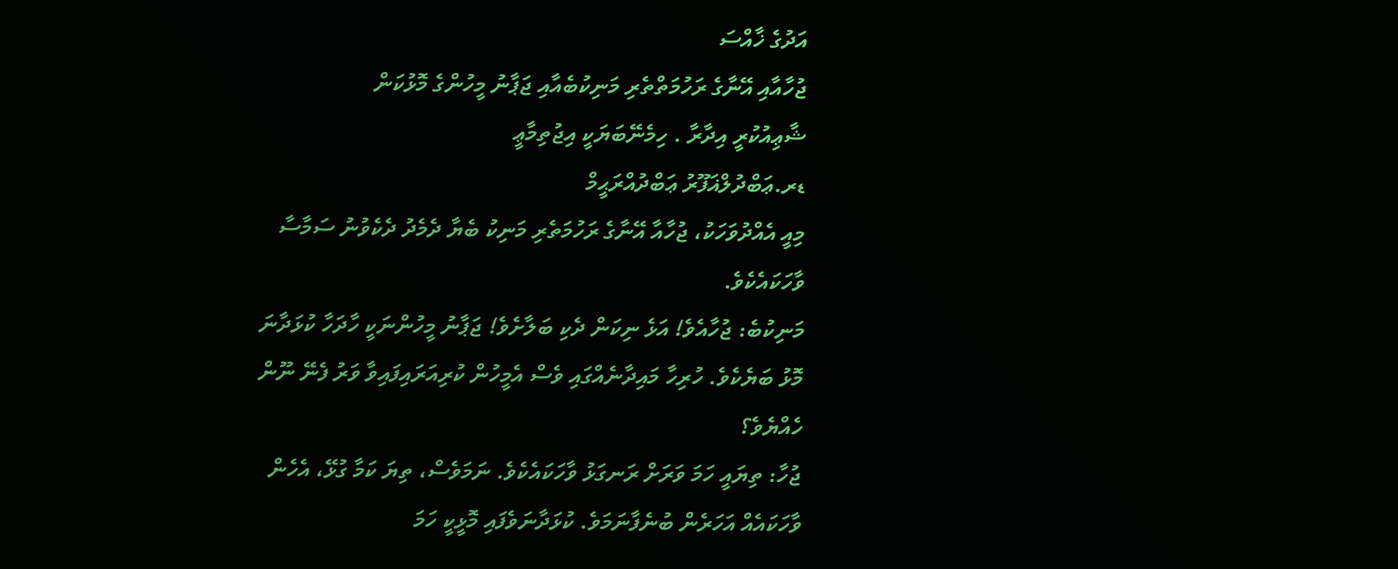އަދުގެ ޚާއްސަ
ޖުހާއާއި އޭނާގެ ރަހުމަތްތެރި މަނިކުބެއާއި ޖަޕާނު މީހުންގެ މޮޅުކަން
ޝާޢިއުކުރީ އިދާރާ . ހިމެނޭބަޔަކީ އިޖުތިމާޢީ
ޑރ.ޢަބްދުލްޣަފޫރު ޢަބްދުއްރަޙީމް
މިއީ އެއްދުވަހަކު، ޖުހާއާ އޭނާގެ ރަހުމަތެރި މަނިކު ބެޔާ ދެމެދު ދެކެވުނު ސަމާސާ ވާހަކައެކެވެ.
މަނިކުބެ: ޖުހާއެވެ! އަޅެ ނިކަން ދެކި ބަލާށެވެ! ޖަޕާނު މީހުންނަކީ ހާދަހާ ކުޅަދާނަ މޮޅު ބަޔެކެވެ. ހުރިހާ މައިދާނެއްގައި ވެސް އެމީހުން ކުރިއަރައިފައިވާ ވަރު ފެނޭ ނޫން ހެއްޔެވެ؟
ޖުހާ: ތިޔައީ ހަމަ ވަރަށް ރަނގަޅު ވާހަކައެކެވެ. ނަމަވެސް، ތިޔަ ކަމާ ގުޅޭ، އެހެން ވާހަކައެއް އަހަރެން ބުނެފާނަމަވެ. ކުޅަދާނަވެފައި މޮޅީކީ ހަމަ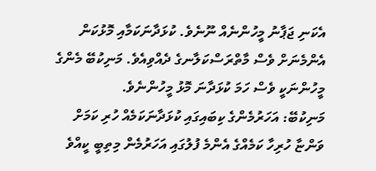އެކަނި ޖަޕާނު މީހުންނެއް ނޫނެވެ. ކުޅަދާނަކަމާއި މޮޅުކަން އެންމެނަށް ވެސް މާތްރަސްކަލާނގެ ދެއްވިއެވެ. މަނިކުބޭ މެންގެ މީހުންނަކީ ވެސް ހަމަ ކުޅަދާނަ މޮޅު މީހުންނެވެ.
މަނިކުބޭ: އަހަރުމެންގެ ކިބައިގައި ކުޅަދާނަކަމެއް ހުރި ކަމަށް ވަންޏާ ހުރިހާ ކަމެއްގެ އެންމެ ފުލުގައި އަހަރުމެން މިތިބީ ކީއްވެ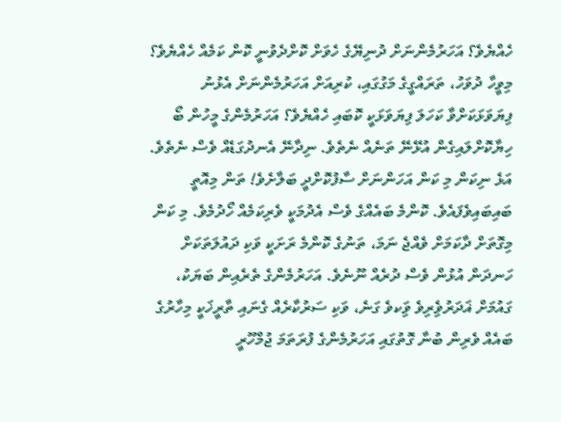ހެއްޔެވެ؟ އަހަރުމެންނަށް ދުނިޔޭގެ ހެވަށް ކޮށްދެވުނީ ކޮން ކަމެއް ހެއްޔެވެ؟ މިވީހާ ދުވަހު، ތަރައްގީގެ މަގުގައި، ކުރިއަށް އަހަރުމެންނަށް އެޅުނު ފިޔަވަޅަކަށްވާ ކަހަލަ ފިޔަވަޅަކީ ކޮބައި ހެއްޔެވެ؟ އަހަރުމެންގެ މީހުން ބޯ ހިޔާކޮށްލައިގެން އުޅޭނޭ ތަނެއް ނެތެވެ. ނިދާނޭ އެނދުގަޑެއް ވެސް ނެތެވެ. އަޅެ ނިކަން މި ކަން އަހަންނަށް ސާފުކޮށްދީ ބަލާށެވެ! ތަން މިއޮތީ ބައިބައިވެފައެވެ. ކޮންމެ ބައެއްގެ ވެސް އެދުމަކީ ވެރިކަމެއް ހޯދުމެވެ. މި ކަން މިގޮތަށް ދާކަމަށް ވެއްޖެ ނަމަ، ތަނުގެ ކޮންމެ ރަށަކީ ވަކި ދައުލަތަކަށް ހަނދަން އުޅުން ވެސް ދުރެއް ނޫނެވެ. އަހަރުމެންގެ ތެރެއިން ބަޔަކު، ގައުމަށް ޣަދަރުވެިރިވެ ވަިކވެ ގަނެ، ވަކި ސަރުކާރެއް ގެނައި ތާރީޚަކީ މިހާރުގެ ބައެއް ވެރިން ބުނާ ގޮތުގައި އަހަރުމެންގެ ފުރަތަމަ ޖުމްހޫރީ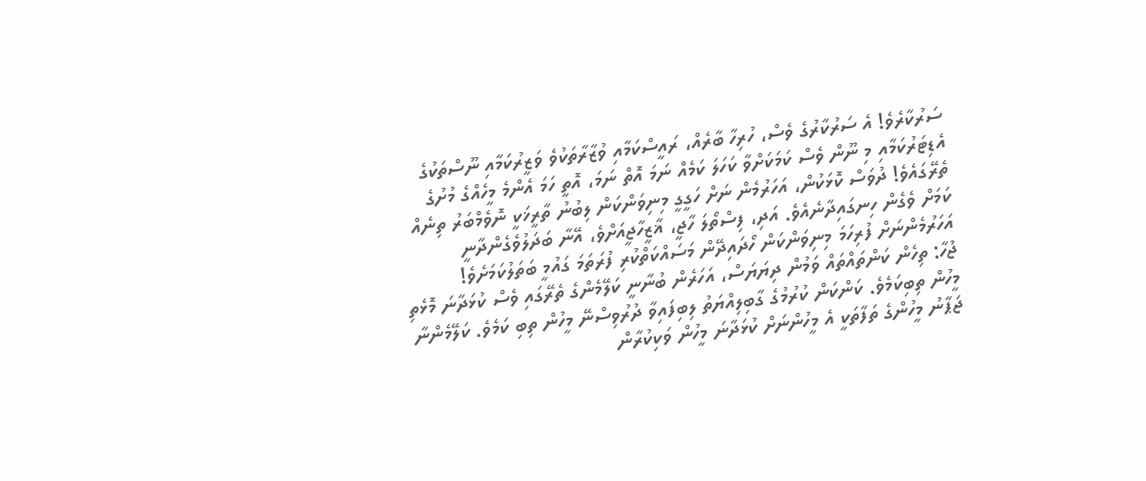ސަރުކާރެވެ! އެ ސަރުކާރުގެ ވެސް، ހުރިހާ ބާރެއް، ރައީސްކަމާއި ވުޒާރާތަކުވެ ވަޒީރުކަމާއި ނޫސްތަކުގެ އެޑިޓަރުކަމާއި މި ނޫން ވެސް ކަމަކަށްވާ ކަހަލަ ކަމެއް ނަމަ އޮތް ނަމަ، އޮތީ ހަމަ އެންމެ މީހެއްގެ މުށުގެ ތެރޭގައެވެ! ދުވަސް ކޮޅަކުން، އަހަރުމެން ނަށް ހަގީގީ މިނިވަންކަން ލިބުނު ތާރީޚަކީ ނޮވެމްބަރު ތިނެއް ކަމަށް ވެގެން ހިނގައިދާނެއެވެ. އަދި، ފިސްތޯލަ ހާޖީ، ޣާޒީހާޖީއަށްވެ، އޭނާ ބަދަލުވެގެންދާނީ އަހަރުމެންނަށް ފުރިހަމަ މިނިވަންކަން ހޯދައިދޭން މަސައްކަތްކުރި ފުރަތަމަ ގައުމީ ބަތަލުކަމަށެވެ!
ޖުހާ: ތިހެން ކަންތައްތައް ވަމުން ދިޔަޔަސް، އަހަރެން ބުނާނީ ކަލޭމެންގެ ތެރޭގައި ވެސް ކުޅަދާނަ މޮޅެތި މީހުން ތިބިކަމެވެ. ކަންކަން ކުރުމުގެ ގާބިލިއްޔަތު ލިބިފައިވާ ދުރުވިސްނޭ މީހުން ތިބި ކަމެވެ. ކަލޭމެންނާ ޖަޕާނު މީހުންގެ ތަފާތަކީ އެ މީހުންނަށް ކުޅަދާނަ މީހުން ވަކިކުރާން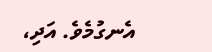އެނގުމެވެ. އަދި،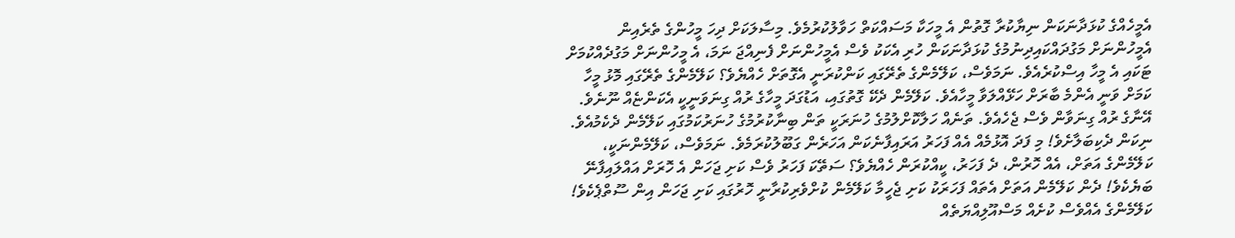އެމީހެއްގެ ކުޅަދާނަކަން ނިޔާކުރާ ގޮތުން އެ މީހަކާ މަސައްކަތް ހަވާލުކުރުމެވެ. މިސާލަކަށް ދިހަ މީހުންގެ ތެރެއިން އެމީހުންނަށް މަގުދައްކައިދިނުމުގެ ކުޅަދާނަކަން ހުރި އެކަކު ވެސް އެމީހުންނަށް ފެނިއްޖަ ނަމަ، އެ މީހުންނަށް މަގުދެއްކުމަށް ޓަކައި އެ މީހާ އިސްކުރެއެވެ. ނަމަވެސް، ކަލޭމެންގެ ތެރޭގައި ކަންކުރަނީ އެގޮތަށް ހެއްޔެވެ؟ ކަލޭމެންގެ ތެރޭގައި މޮޅު މީހާ ކަމަށް ވަނީ އެންމެ ބާރަށް ހަޅޭއްލަވާ މީހާއެވެ. ކަލޭމެން ދެކޭ ގޮތުގައި، އަޑުގަދަ މީހާގެ ރުއް ގިނަވަނީކީ އެކަންޏެއް ނޫނެވެ. އޭނާގެ ރުއް ގިނަވާން ވެސް ޖެހެއެވެ. ތަނެއް ހަލާކޮށްލުމުގެ ހުނަރަކީ ތަން ބިނާކުރުމުގެ ހުނަރުކަމުގައި ކަލޭމެން ދެކެމުއެވެ. ނިކަން ދެކިބަލާށެވެ! މި ފަދަ އޮޅުމެއް އެއް ފަހަރު އަރައިފާނެކަން އަހަރެން ގަބޫލުކުރަމެވެ. ނަމަވެސް، ކަލޭމެންނަކީ، ކަލޭމެންގެ އަތަށް، އެއް ހޮރުން، ދެ ފަހަރު، ކީއްކުރަން ހެއްޔެވެ؟ ސަތޭކަ ފަހަރު ވެސް ކަށި ޖަހަން އެ ހޮރަށް އައްލައިފާނޭ ބަޔެކެވެ! ދެން ކަލޭމެން އަތަށް އެތައް ފަހަރަކު ކަށި ޖެހީމާ ކަލޭމެން ކުށްވެރިކުރާނީ ހޮރުގައި ކަށި ޖަހަން އިން ސޫތްޕެކެވެ! ކަލޭމެންގެ އެއްވެސް ކުށެއް މަސްއޫލިއްޔަތެއް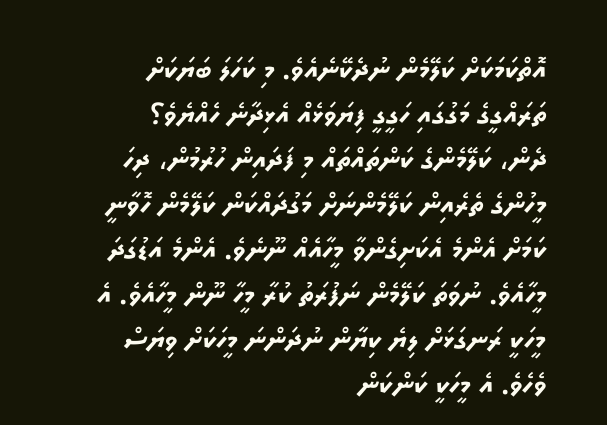އޮތްކަމަކަށް ކަލޭމެން ނުދެކޭނެއެވެ. މި ކަހަލަ ބަޔަކަށް ތަރައްގީގެ މަގުގައި ހަގީގީ ފިޔަވަޅެއް އެޅިދާނެ ހެއްޔެވެ؟
ދެން، ކަލޭމެންގެ ކަންތައްތައް މި ފަދައިން ހުރުމުން، ދިހަ މީހުންގެ ތެރެއިން ކަލޭމެންނަށް މަގުދައްކަން ކަލޭމެން ހޮވާނީ ކަމަށް އެންމެ އެކަށިގެންވާ މީހާއެއް ނޫނެވެ. އެންމެ އަޑުގަދަ މީހާއެވެ. ނުވަތަ ކަލޭމެން ނަފުރަތު ކުރާ މީހާ ނޫން މީހާއެވެ. އެ މީހަކީ ރަނގަޅަށް ލިޔެ ކިޔާން ނުދަންނަ މީހަކަށް ވިޔަސް ވެހެވެ. އެ މީހަކީ ކަންކަން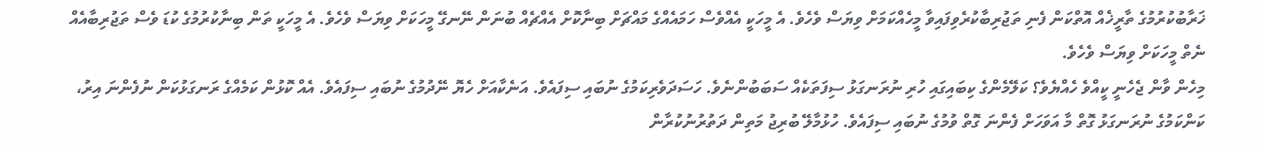ޚަރާބުކުރުމުގެ ތާރީޚެއް އޮތްކަން ފެނި ތަޖުރިބާކުރެވިފައިވާ މީހެއްކަމަށް ވިޔަސް ވެހެވެ. އެ މީހަކީ އެއްވެސް ހަމައެއްގެ މައްޗަށް ބިނާކޮށް އެއްޗެއް ބުނަން ނޭނގޭ މީހަކަށް ވިޔަސް ވެހެވެ. އެ މީހަކީ ތަން ބިނާކުރުމުގެ ކުޑަ ވެސް ތަޖުރިބާއެއް ނެތް މީހަކަށް ވިޔަސް ވެހެވެ.
މިހެން ވާން ޖެހެނީ ކީއްވެ ހެއްޔެވެ؟ ކަލޭމެންގެ ކިބައިގައި ހުރި ނުރަނގަޅު ސިފަތަކެއް ސަބަބުންނެވެ. ހަސަދަވެރިކަމުގެ ނުބައި ސިފައެވެ. އަނެކާއަށް ހެޔޮ ނޭދުމުގެ ނުބައި ސިފައެވެ. އެއް ކޮޅުން ކަމެއްގެ ރަނގަޅުކަން ނުފެންނަ އިރު، ކަންކަމުގެ ނުރަނގަޅު ގޮތް މާ އަވަހަށް ފެންނަ ގޮތް ވުމުގެ ނުބައި ސިފައެވެ. ހުޅުމާލޭ ބުރިޖު މަތިން ދަތުރުނުކުރާން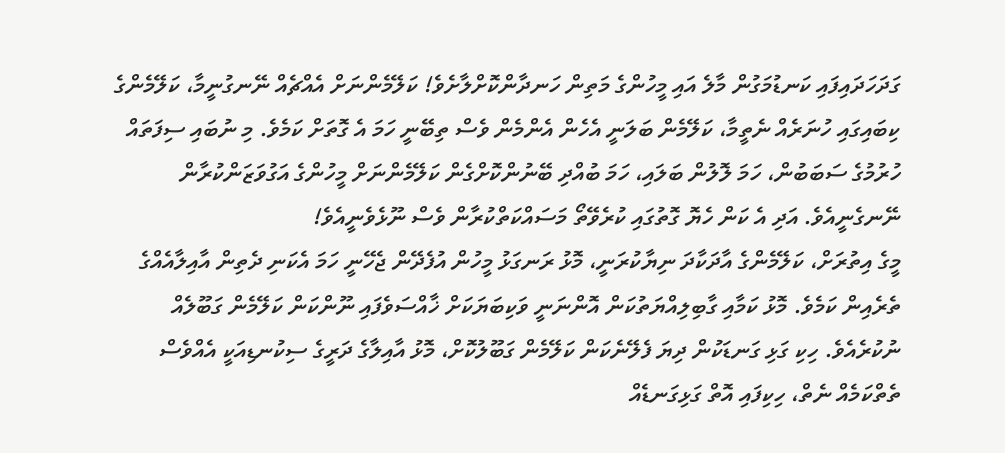ގަދަހަދައިފައި ކަނޑުމަގުން މާލެ އައި މީހުންގެ މަތިން ހަނދާންކޮށްލާށެވެ! ކަލޭމެންނަށް އެއްޗެއް ނޭނގުނީމާ، ކަލޭމެންގެ ކިބައިގައި ހުނަރެއް ނެތީމާ، ކަލޭމެން ބަލަނީ އެހެން އެންމެން ވެސް ތިބޭނީ ހަމަ އެ ގޮތަށް ކަމެވެ. މި ނުބައި ސިފަތައް ހުރުމުގެ ސަބަބުން، ހަމަ ލޮލުން ބަލައި، ހަމަ ބުއްދި ބޭނުންކޮށްގެން ކަލޭމެންނަށް މީހުންގެ އަގުވަޒަންކުރާން ނޭނގެނީއެވެ. އަދި އެ ކަން ހެޔޮ ގޮތުގައި ކުރެވޭތޯ މަސައްކަތްކުރާން ވެސް ނޫޅެވެނީއެވެ!
މީގެ އިތުރަށް، ކަލޭމެންގެ އާދަކާދަ ނިޔާކުރަނީ، މޮޅު ރަނގަޅު މީހުން އުފެދޭން ޖެހޭނީ ހަމަ އެކަނި ދެތިން އާއިލާއެއްގެ ތެރެއިން ކަމެވެ. މޮޅު ކަމާއި ގާބިލިއްޔަތުކަން އޮންނަނީ ވަކިބަޔަކަށް ޚާއްސަވެފައި ނޫންކަން ކަލޭމެން ގަބޫލެއް ނުކުރެއެވެ. ހިކި ގަޅި ގަނޑަކުން ދިޔަ ފެލޭނެކަން ކަލޭމެން ގަބޫލުކޮށް، މޮޅު އާއިލާގެ ދަރީގެ ސިކުނޑިއަކީ އެއްވެސް ތެތްކަމެއް ނެތް، ހިކިފައި އޮތް ގަޅިގަނޑެއް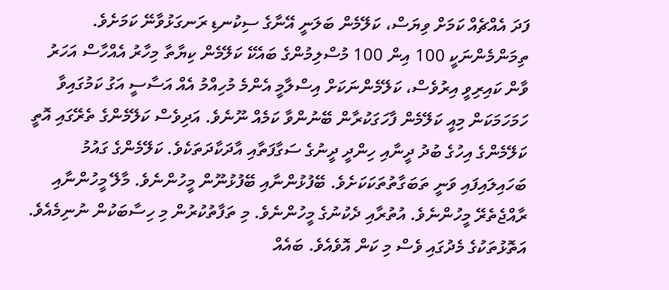ފަދަ އެއްޗެއް ކަމަށް ވިޔަސް، ކަލޭމެން ބަލަނީ އޭނާގެ ސިކުނޑި ރަނގަޅުވާނޭ ކަމަށެވެ.
ތިމަންމެންނަކީ 100 އިން 100 މުސްލިމުންގެ ބައެކޭ ކަލޭމެން ކިޔާތާ މިހާރު އެއްހާސް އަހަރު ވާން ކައިރިވީ އިރުވެސް، ކަލޭމެންނަކަށް އިސްލާމީ އެންމެ މުހިއްމު އެއް އަސާސީ އަގު ކަމުގައިވާ ހަމަހަމަކަން މިއީ ކަލޭމެން ފާހަގަކުރާން ބޭނުންވާ ކަމެއް ނޫނެވެ. އަދިވެސް ކަލޭމެންގެ ތެރޭގައި އޮތީ ކަލޭމެންގެ އިހުގެ ބުދު ދީނާއި ހިންދީ ދީނުގެ ސަގާފަތާއި އާދަކާދަތަކެވެ. ކަލޭމެންގެ ގައުމު ބަހައިލައިފައި ވަނީ ތަބަގާތުތަކަކަށެވެ. ބޭފުޅުންނާއި ބޭފުޅުނޫން މީހުންނެވެ. މާލޭ މީހުންނާއި ރާއްޖެތެރޭ މީހުންނެވެ. އުތުރާއި ދެކުނުގެ މީހުންނެވެ. މި ތަފާތުކުރުން މި ހިސާބަކުން ނުނިމެއެވެ. އަތޮޅުތަކުގެ މެދުގައި ވެސް މި ކަން އޮވެއެވެ. ބައެއް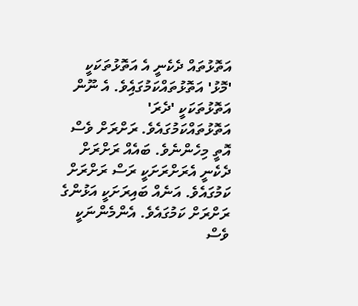އަތޮޅުތައް ދެކެނީ އެ އަތޮޅުތަކަކީ 'މޮޅު' އަތޮޅުތައްކަމުގައިެވެ. އެ ނޫން އަތޮޅުތަކަކީ 'ދެރަ' އަތޮޅުތައްކަމުގައެވެ. ރަށްރަށް ވެސް އޮތީ މިހެންނެވެ. ބައެއް ރަށްރަށް ދެކެނީ އެރަށްރަށަކީ ރަސް ރަށްރަށް ކަމުގައެވެ. އަނެއް ބައިރަށަކީ އަޅުންގެ ރަށްރަށް ކަމުގައެވެ. އެންމެންނަކީ ވެސް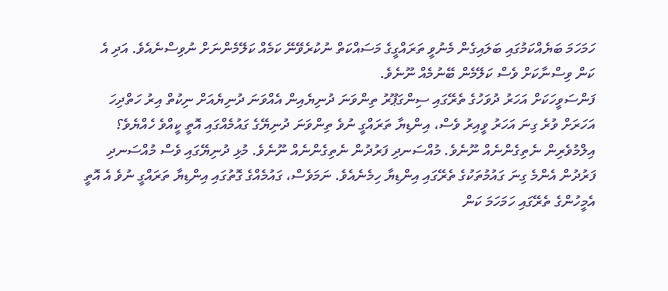ހަމަހަމަ ބަޔެއްކަމުގައި ބަލައިގެން މެނުވީ ތަރައްގީގެ މަސައްކަތް ނުކުރެވޭނޭ ކަމެއް ކަލޭމެންނަށް ނުވިސްނެއެވެ. އަދި އެ ކަން ވިސްނާކަށް ވެސް ކަލޭމެން ބޭނުމެއް ނޫނެވެ.
ފަންސަވީހަކަށް އަހަރު ދުވަހުގެ ތެރޭގައި ސިންގަޕޫރު ތިންވަނަ ދުނިޔެއިން އެއްވަނަ ދުނިޔެއަށް ނިކުތް އިރު ހަތްދިހަ އަހަރަށް ވުރެ ގިނަ އަހަރު ވީއިރު ވެސް، އިންޑިޔާ ތަރައްގީ ނުވެ ތިންވަނަ ދުނިޔޭގެ ގައުމެއްގައި އޮތީ ކީއްވެ ހެއްޔެވެ؟ އިލްމުވެރިން ނެތިގެންނެއް ނޫނެވެ. މުއްސަނދި ފަރުދުން ނެތިގެންނެއް ނޫނެވެ. މުޅި ދުނިޔޭގައި ވެސް މުއްސަނދި ފަރުދުން އެންމެ ގިނަ ގައުމުތަކުގެ ތެރޭގައި އިންޑިޔާ ހިމެނެއެވެ. ނަމަވެސް، ގައުމެއްގެ ގޮތުގައި އިންޑިޔާ ތަރައްގީ ނުވެ އެ އޮތީ އެމީހުންގެ ތެރޭގައި ހަމަހަމަ ކަން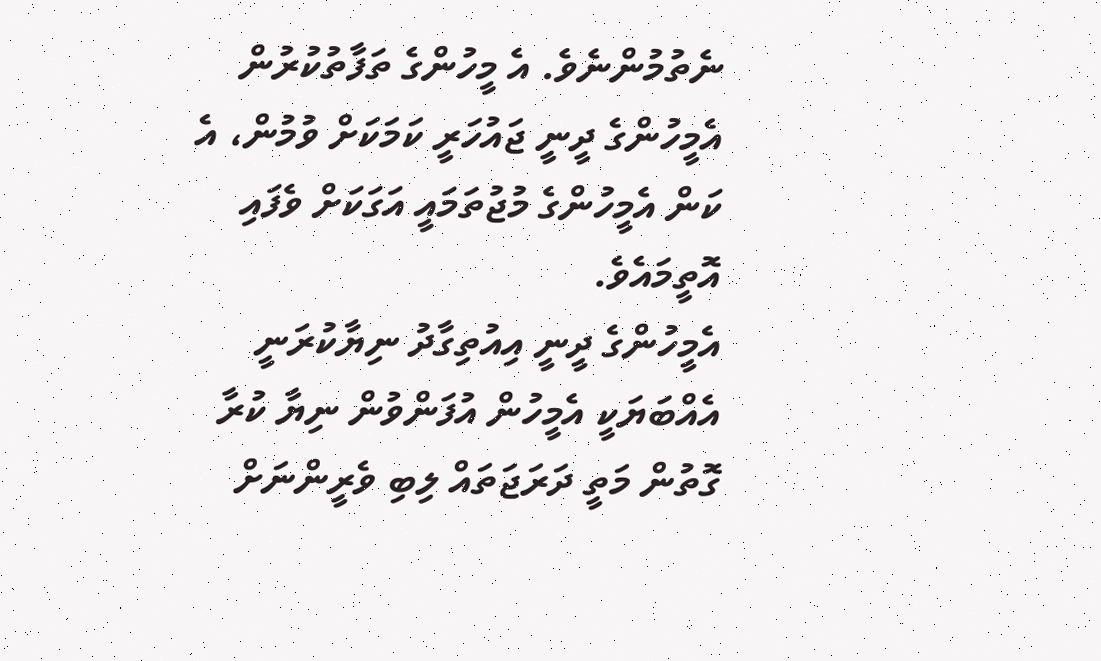ނެތުމުންނެވެ. އެ މީހުންގެ ތަފާތުކުރުން އެމީހުންގެ ދީނީ ޖައުހަރީ ކަމަކަށް ވުމުން، އެ ކަން އެމީހުންގެ މުޖުތަމައީ އަގަކަށް ވެފައި އޮތީމައެވެ.
އެމީހުންގެ ދީނީ އިއުތިގާދު ނިޔާކުރަނީ އެއްބަޔަކީ އެމީހުން އުފަންވުން ނިޔާ ކުރާ ގޮތުން މަތީ ދަރަޖަތައް ލިބި ވެރީންނަށް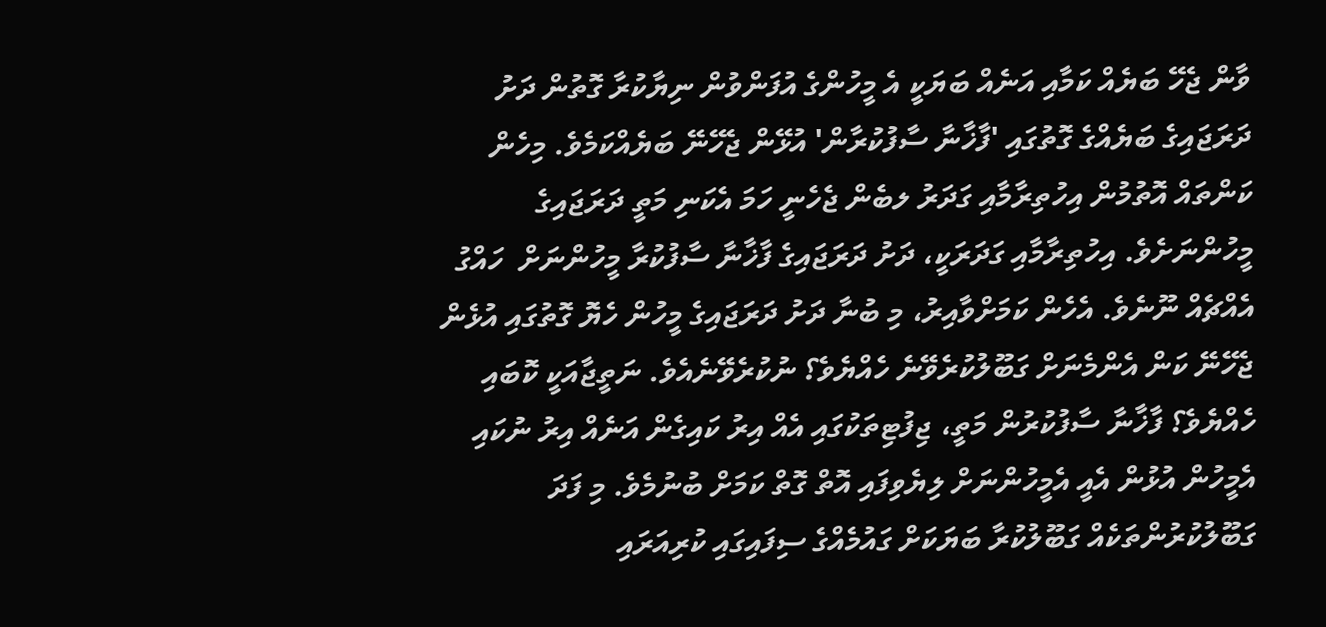ވާން ޖެހޭ ބަޔެއް ކަމާއި އަނެއް ބަޔަކީ އެ މީހުންގެ އުފަންވުން ނިޔާކުރާ ގޮތުން ދަށު ދަރަޖައިގެ ބަޔެއްގެ ގޮތުގައި 'ފާޚާނާ ސާފުކުރާން' އުޅޭން ޖެހޭނޭ ބަޔެއްކަމެވެ. މިހެން ކަންތައް އޮތުމުން އިހުތިރާމާއި ގަދަރު ލބެން ޖެހެނީ ހަމަ އެކަނި މަތީ ދަރަޖައިގެ މީހުންނަށެވެ. އިހުތިރާމާއި ގަދަރަކީ، ދަށު ދަރަޖައިގެ ފާޚާނާ ސާފުކުރާ މީހުންނަށް  ހައްގު އެއްޗެއް ނޫނެވެ. އެހެން ކަމަށްވާއިރު، މި ބުނާ ދަށު ދަރަޖައިގެ މީހުން ހެޔޮ ގޮތުގައި އުޅެން ޖެހޭނޭ ކަން އެންމެނަށް ގަބޫލުކުރެވޭނެ ހެއްޔެވެ؟ ނުކުރެވޭނެއެވެ. ނަތީޖާއަކީ ކޮބައި ހެއްޔެވެ؟ ފާޚާނާ ސާފުކުރުން މަތީ، ޖިފުޓިތަކުގައި އެއް އިރު ކައިގެން އަނެއް އިރު ނުކައި އެމީހުން އުޅުން އެއީ އެމީހުންނަށް ލިޔެވިފައި އޮތް ގޮތް ކަމަށް ބުނުމެވެ. މި ފަދަ ގަބޫލުކުރުންތަކެއް ގަބޫލުކުރާ ބަޔަކަށް ގައުމެއްގެ ސިފައިގައި ކުރިއަރައި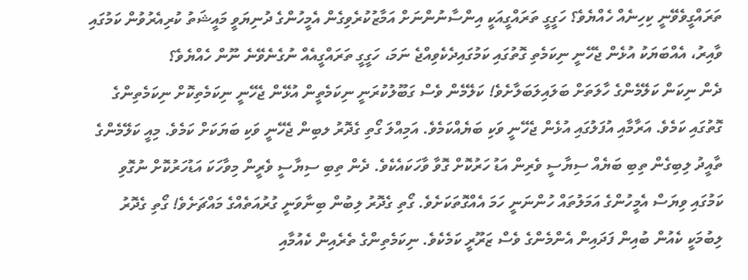ތަރައްގީވެވޭނީ ކިހިނެއް ހެއްޔެވެ؟ ހަގީގީ ތަރައްގީއަކީ އިންސާނުންނަށް އަމާޒުކުރެވިގެން އެމީހުންގެ ދުނިޔަވީ މައީޝަތު ކުރިއެރުވުން ކަމުގައި ވާއިރު، އެއްބަޔަކު އުޅެން ޖެހޭނީ ނިކަމެތި ގޮތުގައި ކަމުގައިދެކެވިއްޖެ ނަމަ، ހަގީގީ ތަރައްގީއެއް ނުގެނެވޭނެ ނޫން ހެއްޔެވެ؟
ދެން ނިކަން ކަލޭމެންގެ ހާލަތަށް ބަލައިލަބަލާށެވެ! ކަލޭމެން ވެސް ގަބޫލުކުރަނީ ނިކަމެތީން އުޅޭން ޖެހޭނީ ނިކަމެތިކޮށް ނިކަމެތިންގެ ގޮތުގައި ކަމެވެ. އަރާމާއި އުފަލުގައި އުޅެން ޖެހޭނީ ވަކި ބަޔެއްކަމެވެ. އަމިއްލަ ގޯތި ގެދޮރު ލބިން ޖެހޭނީ ވަކި ބަޔަކަށް ކަމެވެ. މިއީ ކަލޭމެންގެ ތާއީދު ލިބިގެން ތިބި ބަޔެއް ސިޔާސީ ވެރިން އަޑު ހަރުކޮށް ގޮވާ ވާހަކައެކެވެ. ދެން ތިބި ސިޔާސީ ވެރީން މިވާހަކަ އަޑުހަރުކޮށް ނުގޮވި ކަމުގައި ވިޔަސް އެމީހުންގެ އަމަލުތައް ހުންނަނީ ހަމަ އެއްގޮތަކަށެވެ. ގޯތި ގެދޮރު ލިބުން ބިނާވަނީ ގުރުއަތެއްގެ މައްޗަށެވެ! ގޯތި ގެދޮރު ލިބުމަކީ ކެއުން ބުއިން ފަދައިން އެންމެންގެ ވެސް ޒަރޫރީ ކަމެކެވެ. ނިކަމެތިންގެ ތެރެއިން ކެއުމާއި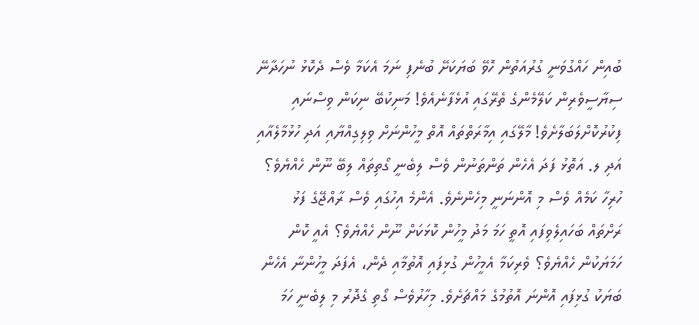ބުއިން ހައްގުވަނީ ގުރުއަތުން ހޮވޭ ބަޔަކަށޭ ބުނެފި ނަމަ އެކަމާ ވެސް ދެކޮޅު ނުހަދާނޭ ސިޔާސީވެރިން ކަލޭމެންގެ ތެރޭގައި އުޅެފާނެއެވެ! މަނިކުބޭ ނިކަން ވިސްނައި ފިކުރުކޮށްލަބަލާށެވެ! މާލޭގައި އިމާރަތްތައް އޮތް މީހުންނަށް ވިލިގިއްޔާއި އަދި ހުޅުމާލެއާއި އަދި ލ. އަތޮޅު ފަދަ އެހެން ތަންތަނުން ވެސް ލިބެނީ ގޯތިތައް ލިބޭ ނޫން ހެއްޔެވެ؟ ހުރިހާ ކަމެއް ވެސް މި އޮންނަނީ މިހެންނެވެ. އެންމެ އިހުގައި ވެސް ރާއްޖޭގެ ފަޅު ރަށްތައް ބަހައިލެވިފައި އޮތީ ހަމަ މަދު މީހުން ކޮޅަކަށް ނޫން ހެއްޔެވެ؟ އެއީ ކޮން ހަމަޔަކުން ހެއްޔެވެ؟ ވެރިކަމާ އެމީހުން ގުޅިފައި އޮތުމާއި ދެން، އެފަދަ މީހުންނާ އެހެން ބަޔަކު ގުޅިފައި އޮންނަ އޮތުމުގެ މައްޗަށެވެ. މިހާރުވެސް ގޯތި ގެދޮރު މި ލިބެނީ ހަމަ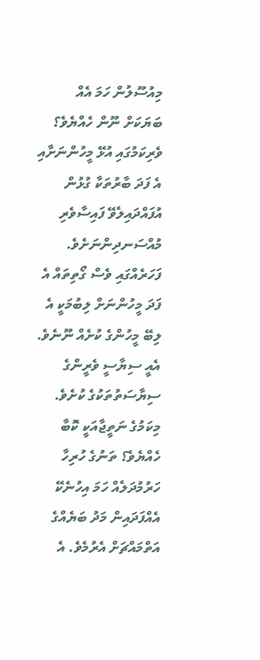މިއުސޫލުން ހަމަ އެއް ބަޔަކަށް ނޫން ހެއްޔެވެ؟ ވެރިކަމުގައި އުޅޭ މީހުންނަށާއި އެ ފަދަ ބާރުތަކާ ގުޅުން އުފައްދައިލެވޭ ފައިސާވެރި މުއްސަނދިންނަށެވެ. ފަހަރެއްގައި ވެސް ގޯތިތައް އެ ފަދަ މީހުންނަށް ލިބުމަކީ އެ ލިބޭ މީހުންގެ ކުށެއް ނޫނެވެ. އެއީ ސިޔާސީ ވެރީންގެ ސިޔާސަތުތަކުގެ ކުށެވެ. މިކަމުގެ ނަތީޖާއަކީ ކޮބާ ހެއްޔެވެ؟ ތަނުގެ ހުރިހާ ހަރުމުދަލެއް ހަމަ އިހުނެކޭ އެއްފަދައިން މަދު ބަޔެއްގެ އަތްމައްޗަށް އެރުމެވެ. އެ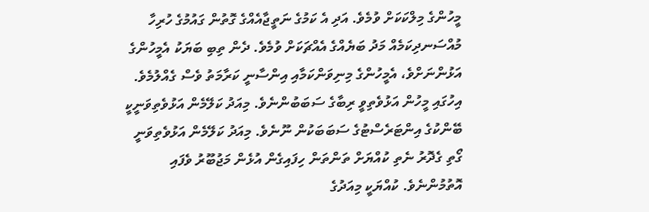މީހުންގެ މިލްކަކަށް ވުމެވެ. އަދި އެ ކަމުގެ ނަތީޖާއެއްގެ ގޮތުން ގައުމުގެ ހުރިހާ މުއްސަނދިކަމެއް މަދު ބަޔެއްގެ އެއްޗަކަށް ވުމެވެ. ދެން ތިބި ބަޔަކު އެމީހުންގެ އަޅުންނަށްވެ، އެމީހުންގެ މިނިވަންކަމާއި އިންސާނީ ކަރާމަތު ވެސް ގެއްލުމެވެ. އިހުގައި މީހުން އަޅުވެތިވީ ރިބާގެ ސަބަބުންނެވެ. މިއަދު ކަލޭމެން އަޅުވެތިވަނީކީ ބޭންކުގެ އިންޓަރެސްޓުގެ ސަބަބަކުން ނޫނެވެ. މިއަދު ކަލޭމެން އަޅުވެތިވަނީ ގޯތި ގެދޮރު ނެތި ކުއްޔަށް ތަންތަން ހިފައިގެން އުޅެން މަޖުބޫރު ވެފައި އޮތުމުންނެވެ. ކުއްޔަކީ މިއަދުގެ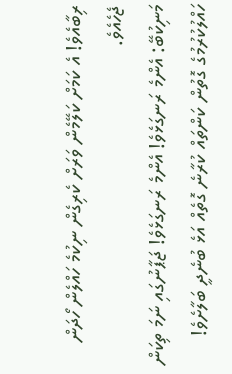ރިބާއެވެ! އެ ކަމަށް ކަލޭމެން ވަރަށް ކެރިގެން ނިކުމެ ހައްލެން ހޯދަން ޖެހެއެވެ.
މަނިކުބޭ: އެންމެ ރަނގަޅެވެ! އެންމެ ރަނގަޅެވެ! ޖަޕާނުގައި ނަމަ ތިކަން ހައްލުކުރުމުގެ ގޮތުން ކަންތައް ކުރާނެ ގޮތެއް އަޅެ ބުނެދީ ބަލާށެވެ!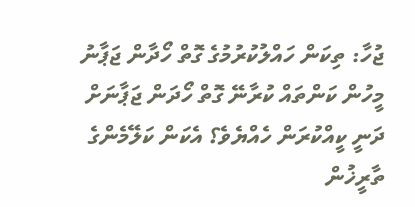ޖުހާ: ތިކަން ހައްލުކުރުމުގެ ގޮތް ހޯދާން ޖަޕާނު މީހުން ކަންތައް ކުރާނޭ ގޮތް ހޯދަން ޖަޕާނަށް ދަނީ ކީއްކުރަން ހެއްޔެވެ؟ އެކަން ކަލޭމެންގެ ތާރީޚުން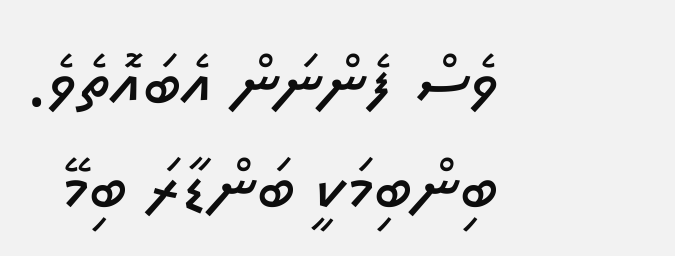ވެސް ފެންނަން އެބައޮތެވެ. ބިންބިމަކީ ބަންޑާރަ ބިމޭ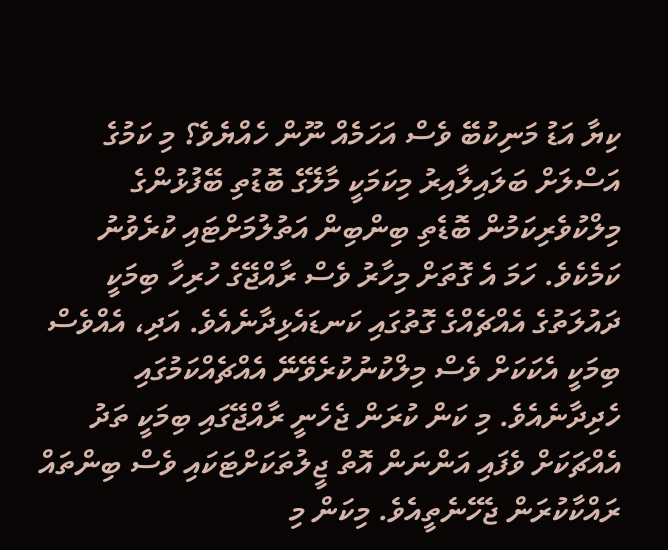ކިޔާ އަޑު މަނިކުބޭ ވެސް އަހަމެއް ނޫން ހެއްޔެވެ؟ މި ކަމުގެ އަސްލަށް ބަލައިލާއިރު މިކަމަކީ މާލޭގެ ބޮޑުތި ބޭފުޅުންގެ މިލްކުވެރިކަމުން ބޮޑެތި ބިންބިން އަތުލުމަށްޓައި ކުރެވުނު ކަމެކެވެ. ހަމަ އެ ގޮތަށް މިހާރު ވެސް ރާއްޖޭގެ ހުރިހާ ބިމަކީ ދައުލަތުގެ އެއްޗެއްގެ ގޮތުގައި ކަނޑައެޅިދާނެއެވެ. އަދި، އެއްވެސް ބިމަކީ އެކަކަށް ވެސް މިލްކުނުކުރެވޭނޭ އެއްޗެއްކަމުގައި ހެދިދާނެއެވެ. މި ކަން ކުރަން ޖެހެނީ ރާއްޖޭގައި ބިމަކީ ތަދު އެއްޗަކަށް ވެފައި އަންނަން އޮތް ޖީލުތަކަށްޓަކައި ވެސް ބިންތައް ރައްކާކުރަން ޖެހޭނެތީއެވެ. މިކަން މި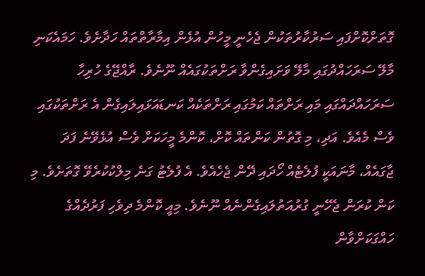ގޮތަށްކޮށްފައި ސަރުކާރުތަކުން ޖެހެނީ މީހުން އުޅެން އިމާރާތްތައް ހަދާށެވެ. ހަމައެކަނި މާލޭ ސަރަހައްދުގައި މާލޭ ވަށައިގެންވާ ރަށްތަކުގައެއް ނޫނެވެ. ރާއްޖޭގެ ހުރިހާ ސަރަހައްދައްގައި މައި ރަށްތައް ކަމުގައި ރަށްތަކެއް ކަނޑައަޅައިލައިގެން އެ ރަށްތަކުގައި ވެސް މެއެވެ. އަދި، މި ގޮތުން ކަންތައް ކޮށް، ކޮންމެ މީހަކަށް ވެސް އުޅެވޭނެ ފަދަ ޖާގައެއް، މާނައަކީ ފުލެޓެއް ހޯދައި ދޭން ޖެހެއެވެ. އެ ފުލެޓު ގަނެ މިލްކުކުރެވޭ ގޮތަށެވެ. މި ކަން ކުރަން ޖެހޭނީ ގުރުއަތުލައިގެންނެއް ނޫނެވެ. މިއީ ކޮންމެ ދިވެހި ފަރުދެއްގެ ހައްގަކަށްވާން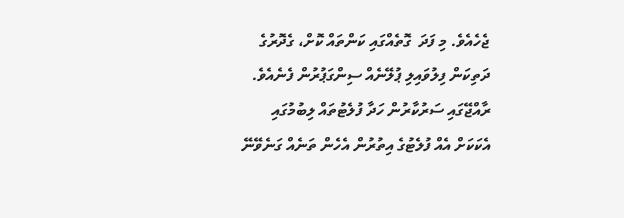ޖެހެއެވެ. މި ފަދަ  ގޮތެއްގައި ކަންތައް ކޮށް، ގެދޮރުގެ ދަތިކަން ފިލުވައިލި ޕުލޭނެއް ސިންގަޕުރުން ފެނެއެވެ. ރާއްޖޭގައި ސަރުކާރުން ހަދާ ފުލެޓުތައް ލިބުމުގައި އެކަކަށް އެއް ފުލެޓުގެ އިތުރުން އެހެން ތަނެއް ގަނެވޭނޭ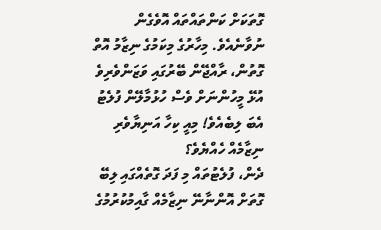ގޮތަކަށް ކަންތައްތައް އޮވެގެން ނުވާނެއެވެ. މިހާރުގެ މިކަމުގެ ނިޒާމު އޮތް ގޮތުން، ރާއްޖޭން ބޭރުގައި ވަޒަންވެރިވެ އުޅޭ މީހުންނަށް ވެސް ހުޅުމާލޭން ފުލެޓު  އެބަ ލިބެއެވެ! މިއީ ކިހާ އަނިޔާވެރި ނިޒާމެއް ހެއްޔެވެ؟
ދެން، ފުލެޓުތައް މި ފަދަ ގޮތެއްގައި ލިބޭ ގޮތަށް އޮންނާނޭ ނިޒާމެއް ގާއިމުކުރުމުގެ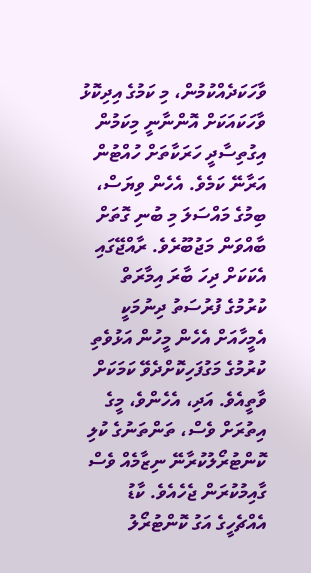ވާހަކަދެއްކުމުން، މި ކަމުގެ އިދިކޮޅު ވާހަކައަކަށް އޮންނާނީ މިކަމުން އިގުތިސާދީ ހަރަކާތަށް ހުއްޓުން އަރާނޭ ކަމެވެ. އެހެން ވިޔަސް، ބިމުގެ މައްސަލަ މި ބުނި ގޮތަށް ބާއްވަން މަޖުބޫރެވެ. ރާއްޖޭގައި އެކަކަށް ދިހަ ބާރަ އިމާރަތް ކުރުމުގެ ފުރުސަތު ދިނުމަކީ އެމީހާއަށް އެހެން މީހުން އަޅުވެތި ކުރުމުގެ މަގުފަހިކޮށްދެވޭ ކަމަކަށް ވާތީއެވެ. އަދި، އެހެންވެ، މީގެ އިތުރަށް ވެސް، ތަންތަނުގެ ކުލި ކޮންޓުރޯލުކުރާނޭ ނިޒާމެއް ވެސް ގާއިމުކުރަން ޖެހެއެވެ. ކާޑު އެއްޗެހީގެ އަގު ކޮންޓުރޯލު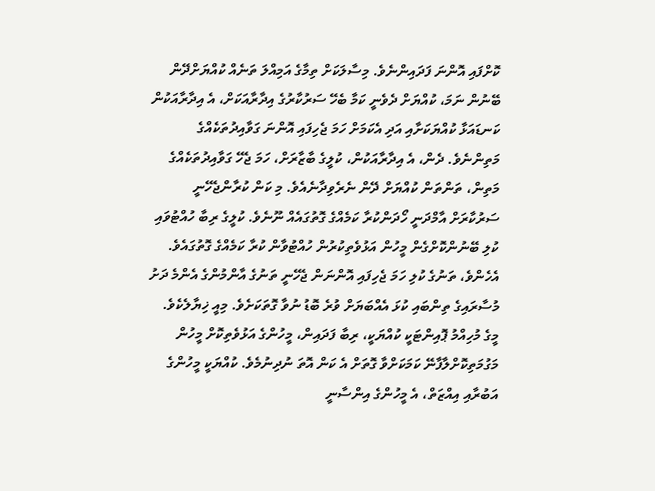ކޮށްފައި އޮންނަ ފަދައިންނެވެ. މިސާލަކަށް ތިމާގެ އަމިއްލަ ތަނެއް ކުއްޔަށްދޭން ބޭނުން ނަމަ، ކުއްޔަށް ދެވެނީ ކަމާ ބެހޭ ސަރުކާރުގެ އިދާރާއަކަށް، އެ އިދާރާއަކުން ކަނޑައަޅާ ކުއްޔަކަށާއި އަދި އެކަމަށް ހަމަ ޖެހިފައި އޮންނަ ގަވާއިދުތަކެއްގެ މަތިންނެވެ. ދެން، އެ އިދާރާއަކުން، ކުލީގެ ބާޒާރަށް، ހަމަ ޖެހޭ ގަވާއިދުތަކެއްގެ މަތިން، ތަންތަން ކުއްޔަށް ދޭން ނެރެވިދާނެއެވެ. މި ކަން ކުރާންޖެހޭނީ ސަރުކާރަށް އާމްދަނީ ހޯދަންކުރާ ކަމެއްގެ ގޮތުގައެއް ނޫނެވެ. ކުލީގެ ރިބާ ހުއްޓުވައި ކުލި ބޭނުންކޮށްގެން މީހުން އަޅުވެތިކުރުން ހުއްޓުވާން ކުރާ ކަމެއްގެ ގޮތުގައެވެ. އެހެންވެ، ތަނުގެ ކުލި ހަމަ ޖެހިފައި އޮންނަން ޖެހޭނީ ތަނުގެ އާންމުންގެ އެންމެ ދަށު މުސާރައިގެ ތިންބައި ކުޅަ އެއްބަޔަށް ވުރެ ބޮޑު ނުވާ ގޮތަކަށެވެ. މިއީ ޚިޔާލެކެވެ. މީގެ މުހިއްމު ޕޮއިންޓަކީ ކުއްޔަކީ، ރިބާ ފަދައިން، މީހުންގެ އަޅުވެތިކޮށް މީހުން މަގުމަތިކޮށްލާފާނޭ ކަމަކަށްވާ ގޮތަށް އެ ކަން އޮތަ ނުދިނުމެވެ. ކުއްޔަކީ މީހުންގެ އަބުރާއި އިއްޒަތް، އެ މީހުންގެ އިންސާނީ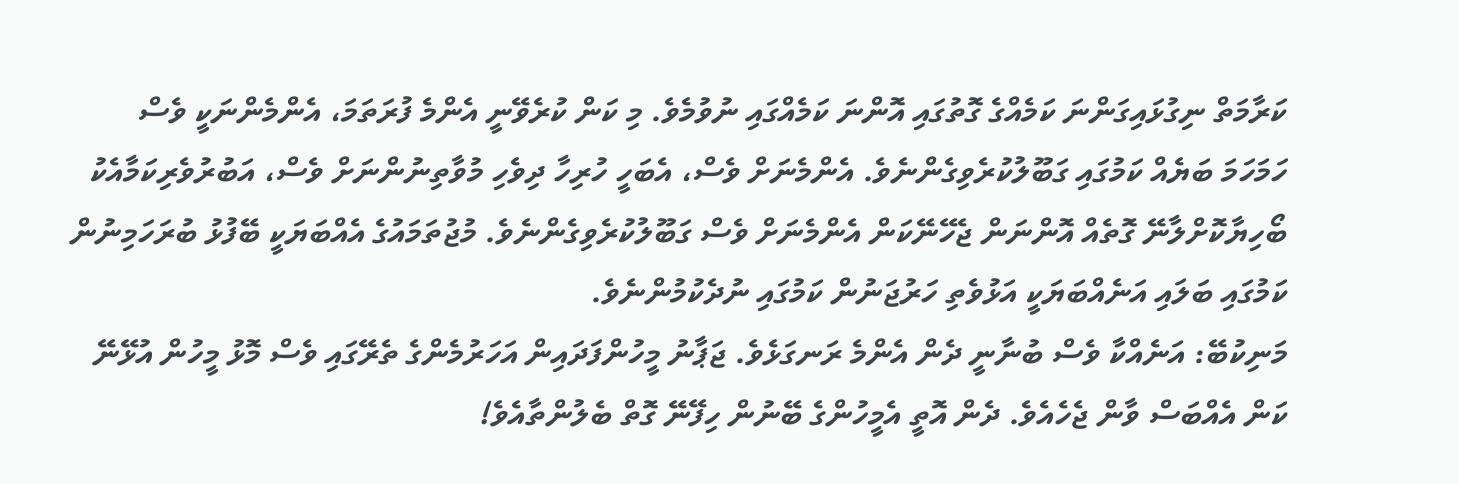ކަރާމަތް ނިގުޅައިގަންނަ ކަމެއްގެ ގޮތުގައި އޮންނަ ކަމެއްގައި ނުވުމެވެ. މި ކަން ކުރެވޭނީ އެންމެ ފުރަތަމަ، އެންމެންނަކީ ވެސް ހަމަހަމަ ބަޔެއް ކަމުގައި ގަބޫލުކުރެވިގެންނެވެ. އެންމެނަށް ވެސް، އެބަހީ ހުރިހާ ދިވެހި މުވާތިނުންނަށް ވެސް، އަބުރުވެރިކަމާއެކު ބޯހިޔާކޮށްލާނޭ ގޮތެއް އޮންނަން ޖެހޭނޭކަން އެންމެނަށް ވެސް ގަބޫލުކުރެވިގެންނެވެ. މުޖުތަމައުގެ އެއްބަޔަކީ ބޭފުޅު ބުރަހަމިނުން ކަމުގައި ބަލައި އަނެއްބަޔަކީ އަޅުވެތި ހަރުޖަނުން ކަމުގައި ނުދެކުމުންނެވެ.
މަނިކުބޭ: އަނެއްކާ ވެސް ބުނާނީ ދެން އެންމެ ރަނގަޅެވެ. ޖަޕާނު މީހުންފަދައިން އަހަރުމެންގެ ތެރޭގައި ވެސް މޮޅު މީހުން އުޅޭނޭ ކަން އެއްބަސް ވާން ޖެހެއެވެ. ދެން އޮތީ އެމީހުންގެ ބޭނުން ހިފޭނޭ ގޮތް ބެލުންތާއެވެ!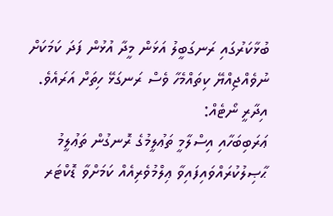ބުޅާކަރުގައި ރަނގަބީލު އަޅަން މީދާ އުޅުން ފަދަ ކަމަކަށް ނުވެއްޖިއްޔޭ ކިތައްމެހާ ވެސް ރަނގަޅޭ ހިތަށް އަރައެވެ.
އިދާރީ ނޯޓެއް:
ޢަރަބިބަހާއި އިސްލާމީ ތަޢުލީމުގެ ރޮނގުން ތަޢުލީމު ޙާޞިލުކުރައްވައިފައިވާ ޢިލްމުވެރިއެއް ކަމަށްވާ ޑޮކްޓަރ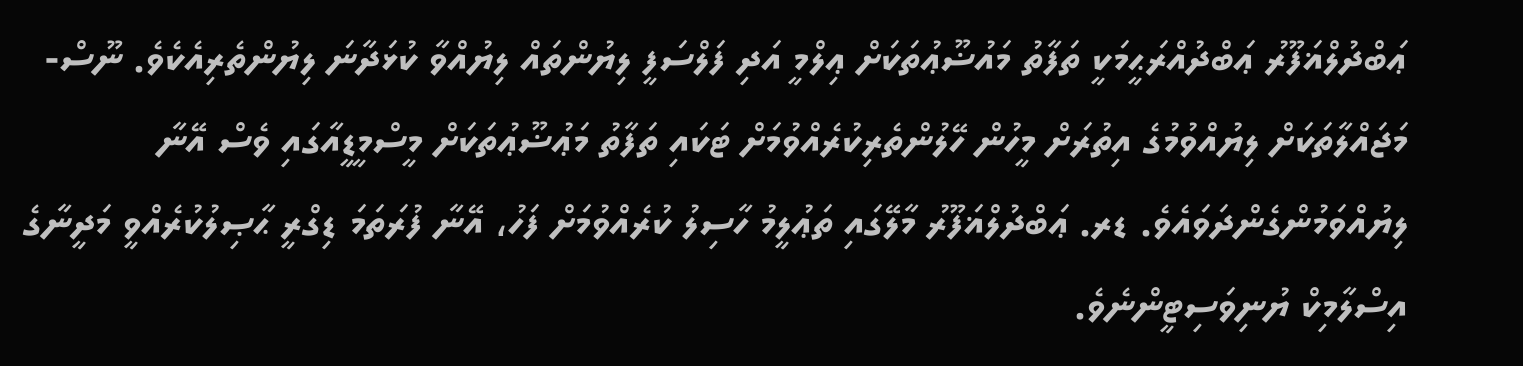ޢަބްދުލްޣަފޫރު ޢަބްދުއްރަޙީމަކީ ތަފާތު މައުޟޫޢުތަކަށް ޢިލްމީ އަދި ފަލްސަފީ ލިޔުންތައް ލިޔުއްވާ ކުޅަދާނަ ލިޔުންތެރިއެކެވެ. ނޫސް-މަޖައްލާތަކަށް ލިޔުއްވުމުގެ އިތުރަށް މީހުން ހޭލުންތެރިކުރެއްވުމަށް ޓަކައި ތަފާތު މަޢުޟޫޢުތަކަށް މީސްމީޑީއާގައި ވެސް އޭނާ ލިޔުއްވަމުންގެންދަވައެވެ. ޑރ. ޢަބްދުލްޣަފޫރު މާލޭގައި ތަޢުލީމު ހާސިލު ކުރެއްވުމަށް ފަހު، އޭނާ ފުރަތަމަ ޑިގްރީ ޙާޞިލުކުރެއްވީ މަދީނާގެ އިސްލާމިކް ޔުނިވަސިޓީންނެވެ.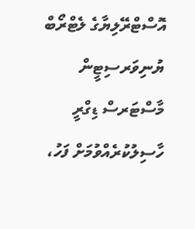އޮސްޓްރޭލިޔާގެ ލެޓްރޯބް ޔުނިވަރސިޓީން މާސްޓަރސް ޑިގްރީ ހާސިލުކުރެއްވުމަށް ފަހު،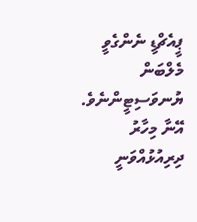ޕީއެޗްޑީ ނެންގެވީ މެލްބަން ޔުނވަސިޓީންނެވެ. އޭނާ މިހާރު ދިރިއުޅުއްވަނީ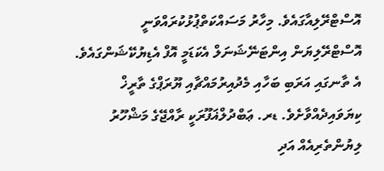އޮސްޓްރޭލިއާގައެވެ. މިހާރު މަސައްކަތްޕުޅުކުރައްވަނީ އޮސްޓްރޭލިޔަން އިންޓަނޭޝަނަލް އެކަޑަމީ އޮފް އެޑިޔުކޭޝަންގައެވެ. އެ ތާނގައި އަރަބި ބަހާއި މެދުއިރުމައްޗާއި ޔޫރަޕްގެ ތާރީޚް ކިޔަވައިދެއްވާށެވެ. ޑރ. ޢަބްދުލްޣަފޫރަކީ ރާއްޖޭގެ މަޝްހޫރު ލިޔުންތެރިއެއް އަދި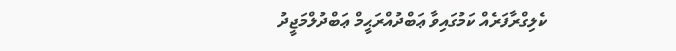ކެލިގްރާފަރެއް ކަމުގައިވާ ޢަބްދުއްރަޙީމް ޢަބްދުލްމަޖީދު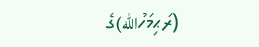(ރަޙިމަހުالله)ގެ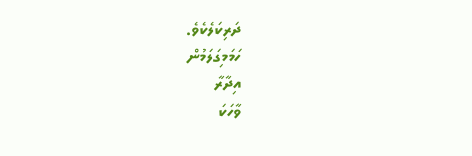ދަރިކަލެކެވެ.
ހަމަމިގަލަމުން
އިދާރާ
ވާހަކަ